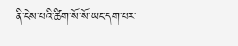ནི་ངེས་པའི་ཚིག་སོ་སོ་ཡང་དག་པར་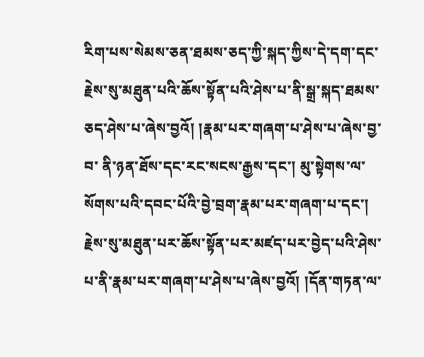རིག་པས་སེམས་ཅན་ཐམས་ཅད་ཀྱི་སྐད་ཀྱིས་དེ་དག་དང་རྗེས་སུ་མཐུན་པའི་ཆོས་སྟོན་པའི་ཤེས་པ་ནི་སྒྲ་སྐད་ཐམས་ཅད་ཤེས་པ་ཞེས་བྱའོ། །རྣམ་པར་གཞག་པ་ཤེས་པ་ཞེས་བྱ་བ་ ནི་ཉན་ཐོས་དང་རང་སངས་རྒྱས་དང་། མུ་སྟེགས་ལ་སོགས་པའི་དབང་པོའི་བྱེ་བྲག་རྣམ་པར་གཞག་པ་དང་། རྗེས་སུ་མཐུན་པར་ཆོས་སྟོན་པར་མཛད་པར་བྱེད་པའི་ཤེས་པ་ནི་རྣམ་པར་གཞག་པ་ཤེས་པ་ཞེས་བྱའོ། །དོན་གཏན་ལ་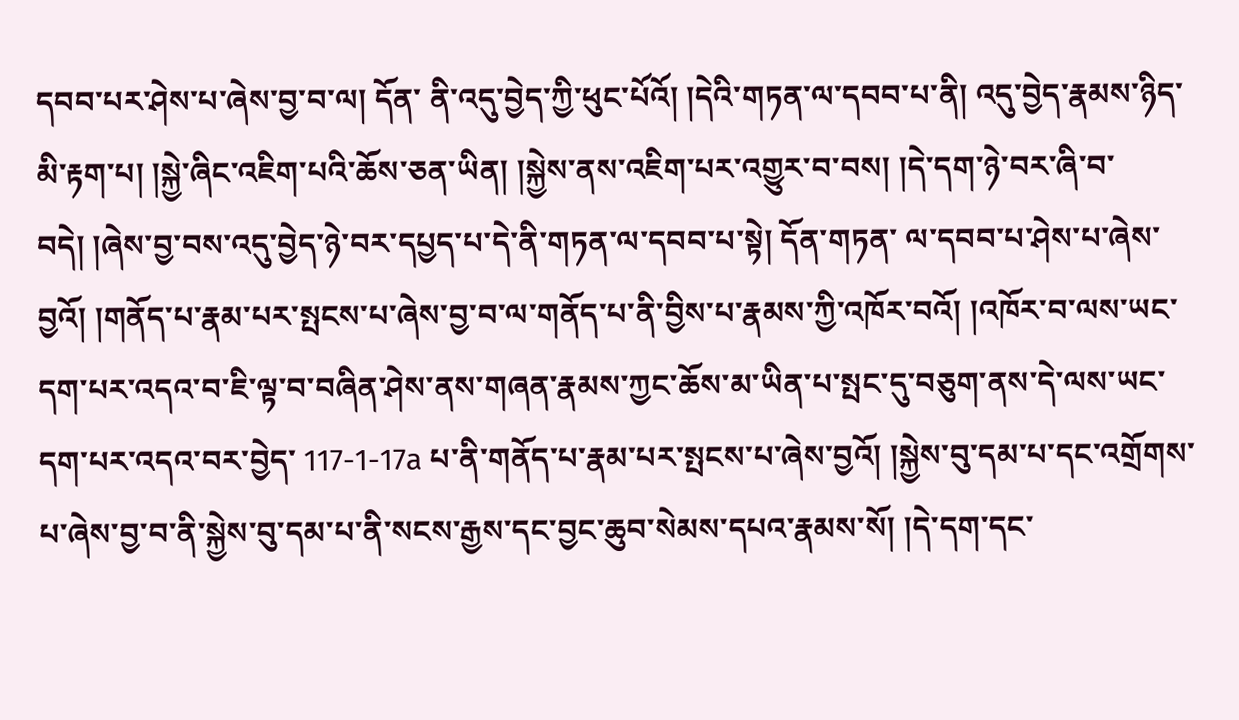དབབ་པར་ཤེས་པ་ཞེས་བྱ་བ་ལ། དོན་ ནི་འདུ་བྱེད་ཀྱི་ཕུང་པོའོ། །དེའི་གཏན་ལ་དབབ་པ་ནི། འདུ་བྱེད་རྣམས་ཉིད་མི་རྟག་པ། །སྐྱེ་ཞིང་འཇིག་པའི་ཆོས་ཅན་ཡིན། །སྐྱེས་ནས་འཇིག་པར་འགྱུར་བ་བས། །དེ་དག་ཉེ་བར་ཞི་བ་བདེ། །ཞེས་བྱ་བས་འདུ་བྱེད་ཉེ་བར་དཔྱད་པ་དེ་ནི་གཏན་ལ་དབབ་པ་སྟེ། དོན་གཏན་ ལ་དབབ་པ་ཤེས་པ་ཞེས་བྱའོ། །གནོད་པ་རྣམ་པར་སྤངས་པ་ཞེས་བྱ་བ་ལ་གནོད་པ་ནི་བྱིས་པ་རྣམས་ཀྱི་འཁོར་བའོ། །འཁོར་བ་ལས་ཡང་དག་པར་འདའ་བ་ཇི་ལྟ་བ་བཞིན་ཤེས་ནས་གཞན་རྣམས་ཀྱང་ཆོས་མ་ཡིན་པ་སྤང་དུ་བཅུག་ནས་དེ་ལས་ཡང་དག་པར་འདའ་བར་བྱེད་ 117-1-17a པ་ནི་གནོད་པ་རྣམ་པར་སྤངས་པ་ཞེས་བྱའོ། །སྐྱེས་བུ་དམ་པ་དང་འགྲོགས་པ་ཞེས་བྱ་བ་ནི་སྐྱེས་བུ་དམ་པ་ནི་སངས་རྒྱས་དང་བྱང་ཆུབ་སེམས་དཔའ་རྣམས་སོ། །དེ་དག་དང་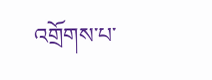འགྲོགས་པ་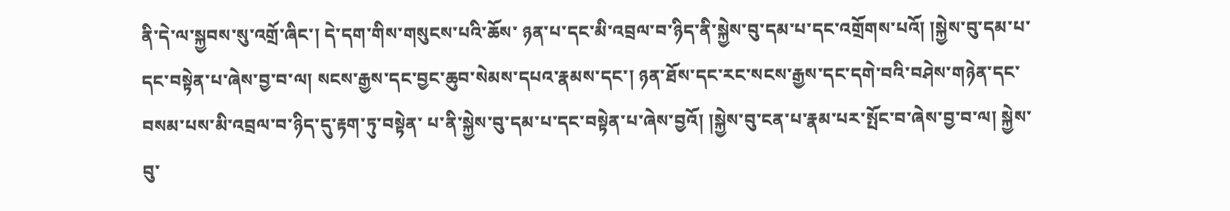ནི་དེ་ལ་སྐྱབས་སུ་འགྲོ་ཞིང་། དེ་དག་གིས་གསུངས་པའི་ཆོས་ ཉན་པ་དང་མི་འབྲལ་བ་ཉིད་ནི་སྐྱེས་བུ་དམ་པ་དང་འགྲོགས་པའོ། །སྐྱེས་བུ་དམ་པ་དང་བསྟེན་པ་ཞེས་བྱ་བ་ལ། སངས་རྒྱས་དང་བྱང་ཆུབ་སེམས་དཔའ་རྣམས་དང་། ཉན་ཐོས་དང་རང་སངས་རྒྱས་དང་དགེ་བའི་བཤེས་གཉེན་དང་བསམ་པས་མི་འབྲལ་བ་ཉིད་དུ་རྟག་ཏུ་བསྟེན་ པ་ནི་སྐྱེས་བུ་དམ་པ་དང་བསྟེན་པ་ཞེས་བྱའོ། །སྐྱེས་བུ་ངན་པ་རྣམ་པར་སྤོང་བ་ཞེས་བྱ་བ་ལ། སྐྱེས་བུ་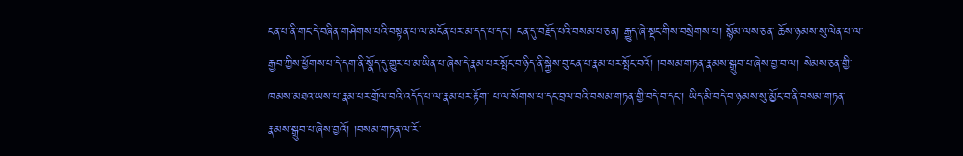ངན་པ་ནི་གང་དེ་བཞིན་གཤེགས་པའི་བསྟན་པ་ལ་མངོན་པར་མ་དད་པ་དང་། ངན་དུ་བརྗོད་པའི་བསམ་པ་ཅན། རྒྱུད་ཞེ་སྡང་གིས་བསྲེགས་པ། སྙོམ་ལས་ཅན་ ཆོས་ཉམས་སུ་ལེན་པ་ལ་རྒྱབ་ཀྱིས་ཕྱོགས་པ་དེ་དག་ནི་སྣོད་དུ་གྱུར་པ་མ་ཡིན་པ་ཞེས་དེ་རྣམ་པར་སྤོང་བ་ཉིད་ནི་སྐྱེས་བུ་ངན་པ་རྣམ་པར་སྤོང་བའོ། །བསམ་གཏན་རྣམས་སྒྲུབ་པ་ཞེས་བྱ་བ་ལ། སེམས་ཅན་གྱི་ཁམས་མཐའ་ཡས་པ་རྣམ་པར་གྲོལ་བའི་འདོད་པ་ལ་རྣམ་པར་རྟོག་ པ་ལ་སོགས་པ་དང་བྲལ་བའི་བསམ་གཏན་གྱི་བདེ་བ་དང་། ཡིད་མི་བདེ་བ་ཉམས་སུ་མྱོང་བ་ནི་བསམ་གཏན་རྣམས་སྒྲུབ་པ་ཞེས་བྱའོ། །བསམ་གཏན་ལ་རོ་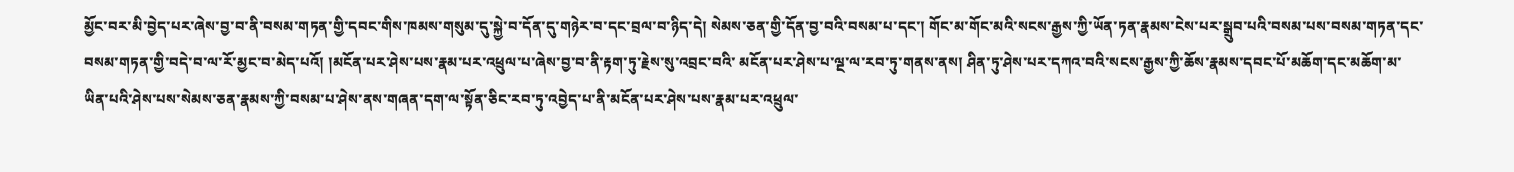མྱོང་བར་མི་བྱེད་པར་ཞེས་བྱ་བ་ནི་བསམ་གཏན་གྱི་དབང་གིས་ཁམས་གསུམ་དུ་སྐྱེ་བ་དོན་དུ་གཉེར་བ་དང་བྲལ་བ་ཉིད་དེ། སེམས་ཅན་གྱི་དོན་བྱ་བའི་བསམ་པ་དང་། གོང་མ་གོང་མའི་སངས་རྒྱས་ཀྱི་ཡོན་ཏན་རྣམས་ངེས་པར་སྒྲུབ་པའི་བསམ་པས་བསམ་གཏན་དང་བསམ་གཏན་གྱི་བདེ་བ་ལ་རོ་མྱང་བ་མེད་པའོ། །མངོན་པར་ཤེས་པས་རྣམ་པར་འཕྲུལ་པ་ཞེས་བྱ་བ་ནི་རྟག་ཏུ་རྗེས་སུ་འབྲང་བའི་ མངོན་པར་ཤེས་པ་ལྔ་ལ་རབ་ཏུ་གནས་ནས། ཤིན་ཏུ་ཤེས་པར་དཀའ་བའི་སངས་རྒྱས་ཀྱི་ཆོས་རྣམས་དབང་པོ་མཆོག་དང་མཆོག་མ་ཡིན་པའི་ཤེས་པས་སེམས་ཅན་རྣམས་ཀྱི་བསམ་པ་ཤེས་ནས་གཞན་དག་ལ་སྟོན་ཅིང་རབ་ཏུ་འབྱེད་པ་ནི་མངོན་པར་ཤེས་པས་རྣམ་པར་འཕྲུལ་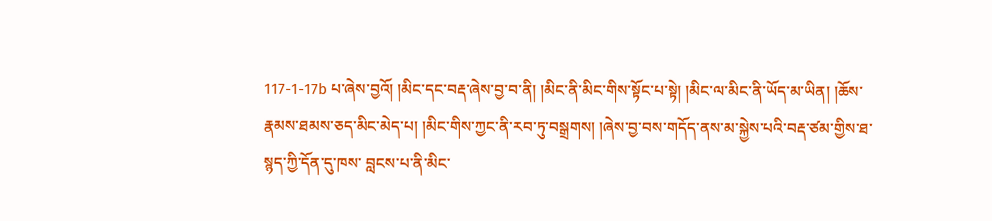117-1-17b པ་ཞེས་བྱའོ། །མིང་དང་བརྡ་ཞེས་བྱ་བ་ནི། །མིང་ནི་མིང་གིས་སྟོང་པ་སྟེ། །མིང་ལ་མིང་ནི་ཡོད་མ་ཡིན། །ཆོས་རྣམས་ཐམས་ཅད་མིང་མེད་པ། །མིང་གིས་ཀྱང་ནི་རབ་ཏུ་བསྒྲགས། །ཞེས་བྱ་བས་གདོད་ནས་མ་སྐྱེས་པའི་བརྡ་ཙམ་གྱིས་ཐ་སྙད་ཀྱི་དོན་དུ་ཁས་ བླངས་པ་ནི་མིང་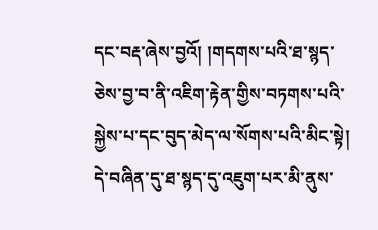དང་བརྡ་ཞེས་བྱའོ། །གདགས་པའི་ཐ་སྙད་ཅེས་བྱ་བ་ནི་འཇིག་རྟེན་གྱིས་བཏགས་པའི་སྐྱེས་པ་དང་བུད་མེད་ལ་སོགས་པའི་མིང་སྟེ། དེ་བཞིན་དུ་ཐ་སྙད་དུ་འཇུག་པར་མི་ནུས་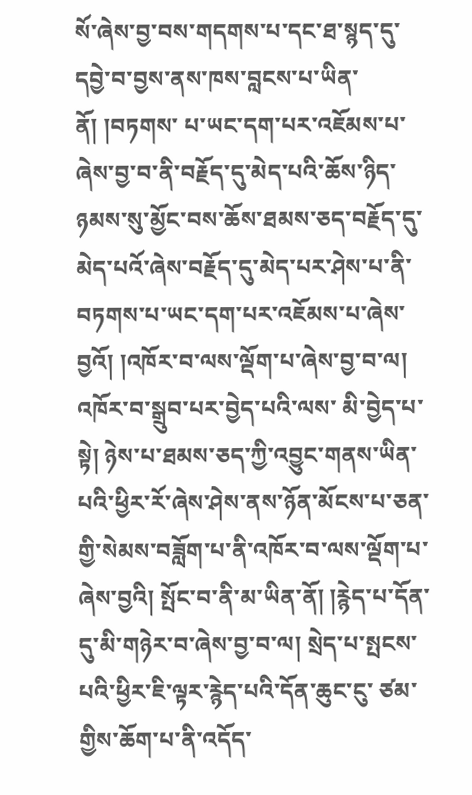སོ་ཞེས་བྱ་བས་གདགས་པ་དང་ཐ་སྙད་དུ་དབྱེ་བ་བྱས་ནས་ཁས་བླངས་པ་ཡིན་ནོ། །བཏགས་ པ་ཡང་དག་པར་འཇོམས་པ་ཞེས་བྱ་བ་ནི་བརྗོད་དུ་མེད་པའི་ཆོས་ཉིད་ཉམས་སུ་མྱོང་བས་ཆོས་ཐམས་ཅད་བརྗོད་དུ་མེད་པའོ་ཞེས་བརྗོད་དུ་མེད་པར་ཤེས་པ་ནི་བཏགས་པ་ཡང་དག་པར་འཇོམས་པ་ཞེས་བྱའོ། །འཁོར་བ་ལས་ལྡོག་པ་ཞེས་བྱ་བ་ལ། འཁོར་བ་སྒྲུབ་པར་བྱེད་པའི་ལས་ མི་བྱེད་པ་སྟེ། ཉེས་པ་ཐམས་ཅད་ཀྱི་འབྱུང་གནས་ཡིན་པའི་ཕྱིར་རོ་ཞེས་ཤེས་ནས་ཉོན་མོངས་པ་ཅན་གྱི་སེམས་བཟློག་པ་ནི་འཁོར་བ་ལས་ལྡོག་པ་ཞེས་བྱའི། སྤོང་བ་ནི་མ་ཡིན་ནོ། །རྙེད་པ་དོན་དུ་མི་གཉེར་བ་ཞེས་བྱ་བ་ལ། སྲེད་པ་སྤངས་པའི་ཕྱིར་ཇི་ལྟར་རྙེད་པའི་དོན་ཆུང་ངུ་ ཙམ་གྱིས་ཆོག་པ་ནི་འདོད་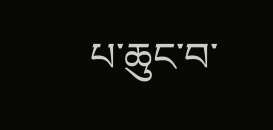པ་ཆུང་བ་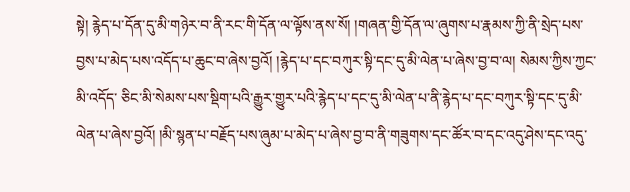སྟེ། རྙེད་པ་དོན་དུ་མི་གཉེར་བ་ནི་རང་གི་དོན་ལ་ལྟོས་ནས་སོ། །གཞན་གྱི་དོན་ལ་ཞུགས་པ་རྣམས་ཀྱི་ནི་སྲེད་པས་བྱས་པ་མེད་པས་འདོད་པ་ཆུང་བ་ཞེས་བྱའོ། །རྙེད་པ་དང་བཀུར་སྟི་དང་དུ་མི་ལེན་པ་ཞེས་བྱ་བ་ལ། སེམས་ཀྱིས་ཀྱང་མི་འདོད་ ཅིང་མི་སེམས་པས་སྡིག་པའི་རྒྱུར་གྱུར་པའི་རྙེད་པ་དང་དུ་མི་ལེན་པ་ནི་རྙེད་པ་དང་བཀུར་སྟི་དང་དུ་མི་ལེན་པ་ཞེས་བྱའོ། །མི་སྙན་པ་བརྗོད་པས་ཞུམ་པ་མེད་པ་ཞེས་བྱ་བ་ནི་གཟུགས་དང་ཚོར་བ་དང་འདུ་ཤེས་དང་འདུ་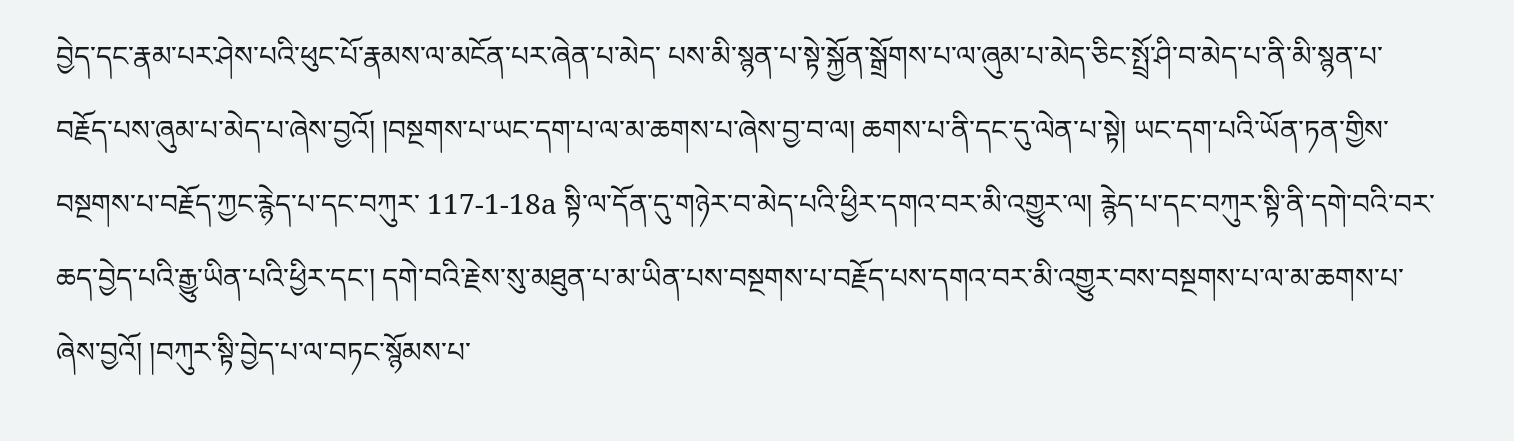བྱེད་དང་རྣམ་པར་ཤེས་པའི་ཕུང་པོ་རྣམས་ལ་མངོན་པར་ཞེན་པ་མེད་ པས་མི་སྙན་པ་སྟེ་སྐྱོན་སྒྲོགས་པ་ལ་ཞུམ་པ་མེད་ཅིང་སྤྲོ་ཤི་བ་མེད་པ་ནི་མི་སྙན་པ་བརྗོད་པས་ཞུམ་པ་མེད་པ་ཞེས་བྱའོ། །བསྔགས་པ་ཡང་དག་པ་ལ་མ་ཆགས་པ་ཞེས་བྱ་བ་ལ། ཆགས་པ་ནི་དང་དུ་ལེན་པ་སྟེ། ཡང་དག་པའི་ཡོན་ཏན་གྱིས་བསྔགས་པ་བརྗོད་ཀྱང་རྙེད་པ་དང་བཀུར་ 117-1-18a སྟི་ལ་དོན་དུ་གཉེར་བ་མེད་པའི་ཕྱིར་དགའ་བར་མི་འགྱུར་ལ། རྙེད་པ་དང་བཀུར་སྟི་ནི་དགེ་བའི་བར་ཆད་བྱེད་པའི་རྒྱུ་ཡིན་པའི་ཕྱིར་དང་། དགེ་བའི་རྗེས་སུ་མཐུན་པ་མ་ཡིན་པས་བསྔགས་པ་བརྗོད་པས་དགའ་བར་མི་འགྱུར་བས་བསྔགས་པ་ལ་མ་ཆགས་པ་ ཞེས་བྱའོ། །བཀུར་སྟི་བྱེད་པ་ལ་བཏང་སྙོམས་པ་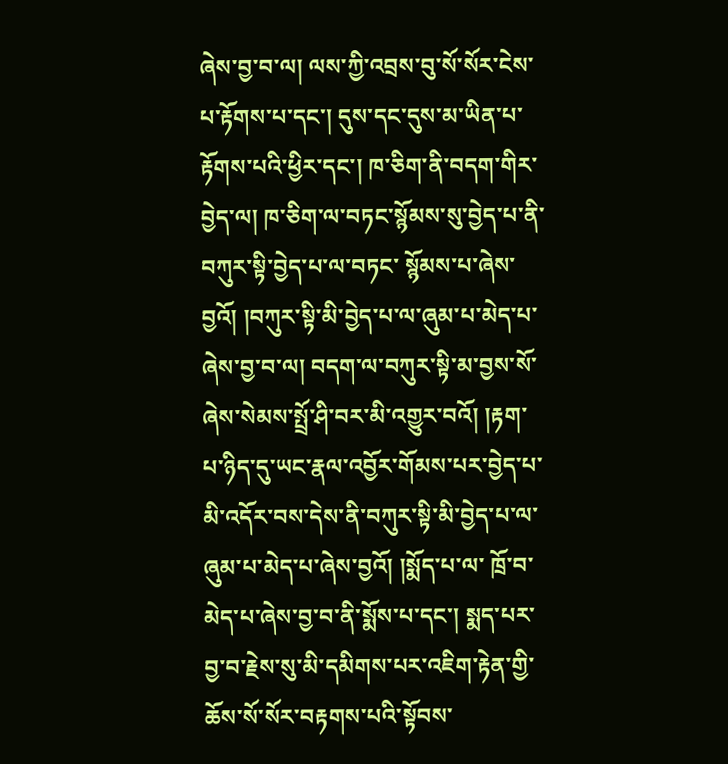ཞེས་བྱ་བ་ལ། ལས་ཀྱི་འབྲས་བུ་སོ་སོར་ངེས་པ་རྟོགས་པ་དང་། དུས་དང་དུས་མ་ཡིན་པ་རྟོགས་པའི་ཕྱིར་དང་། ཁ་ཅིག་ནི་བདག་གིར་བྱེད་ལ། ཁ་ཅིག་ལ་བཏང་སྙོམས་སུ་བྱེད་པ་ནི་བཀུར་སྟི་བྱེད་པ་ལ་བཏང་ སྙོམས་པ་ཞེས་བྱའོ། །བཀུར་སྟི་མི་བྱེད་པ་ལ་ཞུམ་པ་མེད་པ་ཞེས་བྱ་བ་ལ། བདག་ལ་བཀུར་སྟི་མ་བྱས་སོ་ཞེས་སེམས་སྤྲོ་ཤི་བར་མི་འགྱུར་བའོ། །རྟག་པ་ཉིད་དུ་ཡང་རྣལ་འབྱོར་གོམས་པར་བྱེད་པ་མི་འདོར་བས་དེས་ནི་བཀུར་སྟི་མི་བྱེད་པ་ལ་ཞུམ་པ་མེད་པ་ཞེས་བྱའོ། །སྨོད་པ་ལ་ ཁྲོ་བ་མེད་པ་ཞེས་བྱ་བ་ནི་སྨོས་པ་དང་། སྨད་པར་བྱ་བ་རྗེས་སུ་མི་དམིགས་པར་འཇིག་རྟེན་གྱི་ཆོས་སོ་སོར་བརྟགས་པའི་སྟོབས་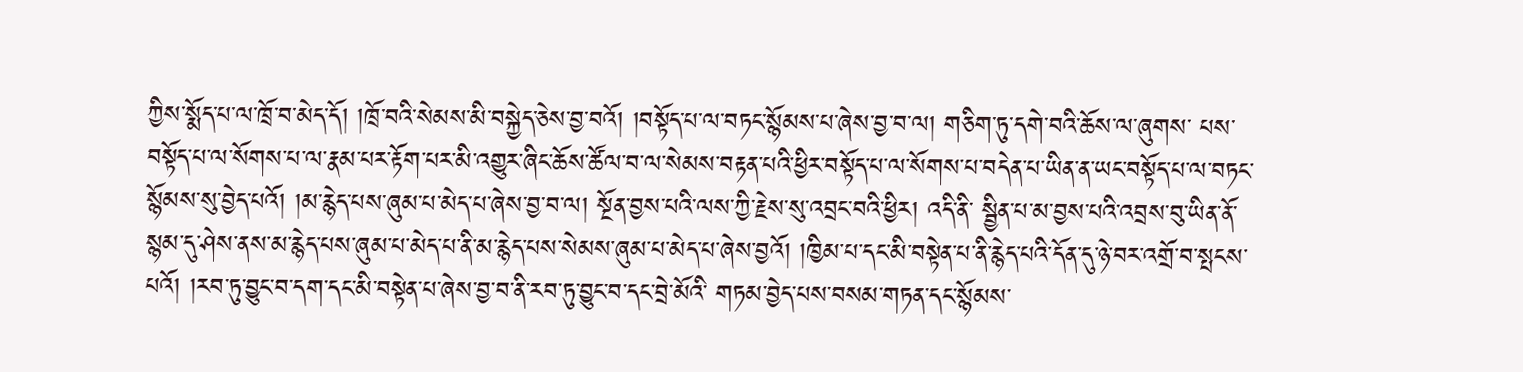ཀྱིས་སྨོད་པ་ལ་ཁྲོ་བ་མེད་དོ། །ཁྲོ་བའི་སེམས་མི་བསྐྱེད་ཅེས་བྱ་བའོ། །བསྟོད་པ་ལ་བཏང་སྙོམས་པ་ཞེས་བྱ་བ་ལ། གཅིག་ཏུ་དགེ་བའི་ཆོས་ལ་ཞུགས་ པས་བསྟོད་པ་ལ་སོགས་པ་ལ་རྣམ་པར་རྟོག་པར་མི་འགྱུར་ཞིང་ཆོས་ཚོལ་བ་ལ་སེམས་བརྟན་པའི་ཕྱིར་བསྟོད་པ་ལ་སོགས་པ་བདེན་པ་ཡིན་ན་ཡང་བསྟོད་པ་ལ་བཏང་སྙོམས་སུ་བྱེད་པའོ། །མ་རྙེད་པས་ཞུམ་པ་མེད་པ་ཞེས་བྱ་བ་ལ། སྔོན་བྱས་པའི་ལས་ཀྱི་རྗེས་སུ་འབྲང་བའི་ཕྱིར། འདི་ནི་ སྦྱིན་པ་མ་བྱས་པའི་འབྲས་བུ་ཡིན་ནོ་སྙམ་དུ་ཤེས་ནས་མ་རྙེད་པས་ཞུམ་པ་མེད་པ་ནི་མ་རྙེད་པས་སེམས་ཞུམ་པ་མེད་པ་ཞེས་བྱའོ། །ཁྱིམ་པ་དང་མི་བསྟེན་པ་ནི་རྙེད་པའི་དོན་དུ་ཉེ་བར་འགྲོ་བ་སྤངས་པའོ། །རབ་ཏུ་བྱུང་བ་དག་དང་མི་བསྟེན་པ་ཞེས་བྱ་བ་ནི་རབ་ཏུ་བྱུང་བ་དང་བྲེ་མོའི་ གཏམ་བྱེད་པས་བསམ་གཏན་དང་སྙོམས་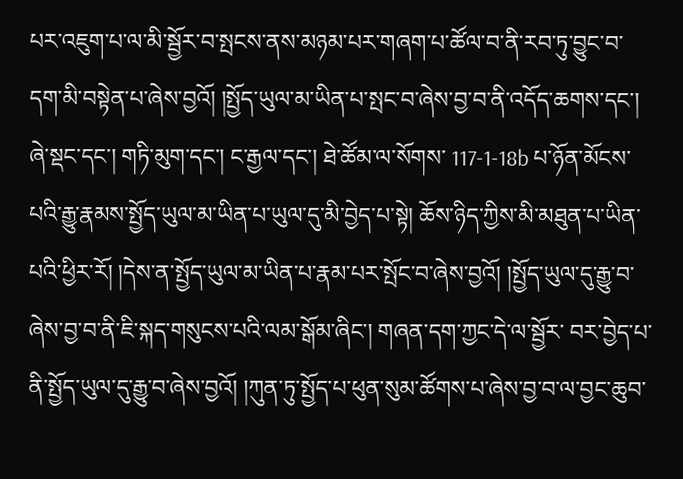པར་འཇུག་པ་ལ་མི་སྦྱོར་བ་སྤངས་ནས་མཉམ་པར་གཞག་པ་ཚོལ་བ་ནི་རབ་ཏུ་བྱུང་བ་དག་མི་བསྟེན་པ་ཞེས་བྱའོ། །སྤྱོད་ཡུལ་མ་ཡིན་པ་སྤང་བ་ཞེས་བྱ་བ་ནི་འདོད་ཆགས་དང་། ཞེ་སྡང་དང་། གཏི་མུག་དང་། ང་རྒྱལ་དང་། ཐེ་ཚོམ་ལ་སོགས་ 117-1-18b པ་ཉོན་མོངས་པའི་རྒྱུ་རྣམས་སྤྱོད་ཡུལ་མ་ཡིན་པ་ཡུལ་དུ་མི་བྱེད་པ་སྟེ། ཆོས་ཉིད་ཀྱིས་མི་མཐུན་པ་ཡིན་པའི་ཕྱིར་རོ། །དེས་ན་སྤྱོད་ཡུལ་མ་ཡིན་པ་རྣམ་པར་སྤོང་བ་ཞེས་བྱའོ། །སྤྱོད་ཡུལ་དུ་རྒྱུ་བ་ཞེས་བྱ་བ་ནི་ཇི་སྐད་གསུངས་པའི་ལམ་སྒོམ་ཞིང་། གཞན་དག་ཀྱང་དེ་ལ་སྦྱོར་ བར་བྱེད་པ་ནི་སྤྱོད་ཡུལ་དུ་རྒྱུ་བ་ཞེས་བྱའོ། །ཀུན་ཏུ་སྤྱོད་པ་ཕུན་སུམ་ཚོགས་པ་ཞེས་བྱ་བ་ལ་བྱང་ཆུབ་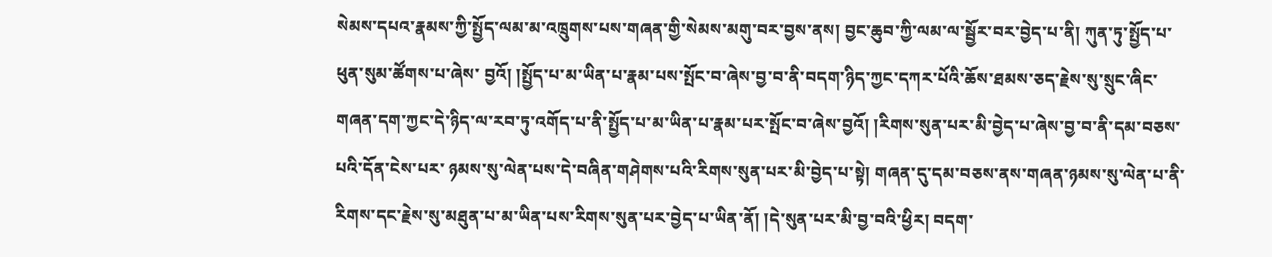སེམས་དཔའ་རྣམས་ཀྱི་སྤྱོད་ལམ་མ་འཁྲུགས་པས་གཞན་གྱི་སེམས་མགུ་བར་བྱས་ནས། བྱང་ཆུབ་ཀྱི་ལམ་ལ་སྦྱོར་བར་བྱེད་པ་ནི། ཀུན་ཏུ་སྤྱོད་པ་ཕུན་སུམ་ཚོགས་པ་ཞེས་ བྱའོ། །སྤྱོད་པ་མ་ཡིན་པ་རྣམ་པས་སྤོང་བ་ཞེས་བྱ་བ་ནི་བདག་ཉིད་ཀྱང་དཀར་པོའི་ཆོས་ཐམས་ཅད་རྗེས་སུ་སྲུང་ཞིང་གཞན་དག་ཀྱང་དེ་ཉིད་ལ་རབ་ཏུ་འགོད་པ་ནི་སྤྱོད་པ་མ་ཡིན་པ་རྣམ་པར་སྤོང་བ་ཞེས་བྱའོ། །རིགས་སུན་པར་མི་བྱེད་པ་ཞེས་བྱ་བ་ནི་དམ་བཅས་པའི་དོན་ངེས་པར་ ཉམས་སུ་ལེན་པས་དེ་བཞིན་གཤེགས་པའི་རིགས་སུན་པར་མི་བྱེད་པ་སྟེ། གཞན་དུ་དམ་བཅས་ནས་གཞན་ཉམས་སུ་ལེན་པ་ནི་རིགས་དང་རྗེས་སུ་མཐུན་པ་མ་ཡིན་པས་རིགས་སུན་པར་བྱེད་པ་ཡིན་ནོ། །དེ་སུན་པར་མི་བྱ་བའི་ཕྱིར། བདག་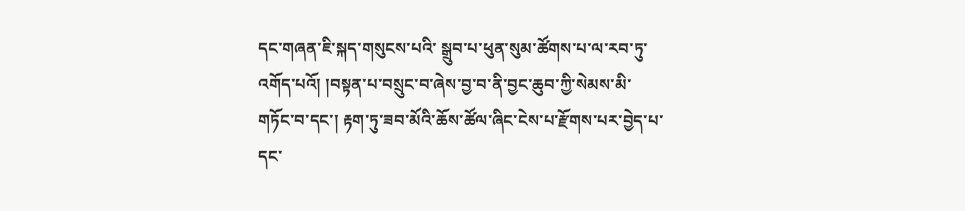དང་གཞན་ཇི་སྐད་གསུངས་པའི་ སྒྲུབ་པ་ཕུན་སུམ་ཚོགས་པ་ལ་རབ་ཏུ་འགོད་པའོ། །བསྟན་པ་བསྲུང་བ་ཞེས་བྱ་བ་ནི་བྱང་ཆུབ་ཀྱི་སེམས་མི་གཏོང་བ་དང་། རྟག་ཏུ་ཟབ་མོའི་ཆོས་ཚོལ་ཞིང་ངེས་པ་རྫོགས་པར་བྱེད་པ་དང་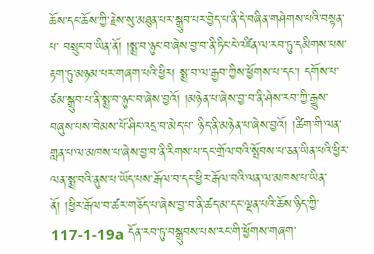ཆོས་དང་ཆོས་ཀྱི་རྗེས་སུ་མཐུན་པར་སྒྲུབ་པར་བྱེད་པ་ནི་དེ་བཞིན་གཤེགས་པའི་བསྟན་པ་ བསྲུང་བ་ཡིན་ནོ། །སྨྲ་བ་ཉུང་བ་ཞེས་བྱ་བ་ནི་ཏིང་ངེ་འཛིན་ལ་རབ་ཏུ་དམིགས་པས་རྟག་ཏུ་མཉམ་པར་གཞག་པའི་ཕྱིར། སྨྲ་བ་ལ་རྒྱབ་ཀྱིས་ཕྱོགས་པ་དང་། དགོས་པ་ཙམ་སྒྲུབ་པ་ནི་སྨྲ་བ་ཉུང་བ་ཞེས་བྱའོ། །མཉེན་པ་ཞེས་བྱ་བ་ནི་ཤེས་རབ་ཀྱི་རྒྱུས་བཞུས་པས་བེམས་པོ་ཤིང་འདྲ་བ་མེད་པ་ ཉིད་ནི་མཉེན་པ་ཞེས་བྱའོ། །ཚིག་གི་ལན་གླན་པ་ལ་མཁས་པ་ཞེས་བྱ་བ་ནི་རིགས་པ་དང་གྲོལ་བའི་སྤོབས་པ་ཅན་ཡིན་པའི་ཕྱིར་ལན་སྨྲ་བའི་ནུས་པ་ཡོད་པས་རྒོལ་བ་དང་ཕྱིར་རྒོལ་བའི་ལན་ལ་མཁས་པ་ཡིན་ནོ། །ཕྱིར་རྒོལ་བ་ཚར་གཅོད་པ་ཞེས་བྱ་བ་ནི་ཚད་མ་དང་ལྡན་པའི་ཆོས་ཉིད་ཀྱི་ 117-1-19a དོན་རབ་ཏུ་བསྒྲུབས་པས་རང་གི་ཕྱོགས་གཞག་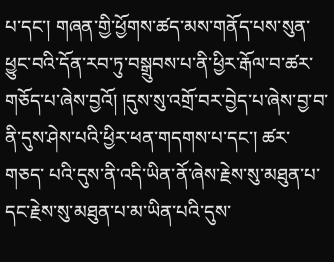པ་དང་། གཞན་གྱི་ཕྱོགས་ཚད་མས་གནོད་པས་སུན་ཕྱུང་བའི་དོན་རབ་ཏུ་བསྒྲུབས་པ་ནི་ཕྱིར་རྒོལ་བ་ཚར་གཅོད་པ་ཞེས་བྱའོ། །དུས་སུ་འགྲོ་བར་བྱེད་པ་ཞེས་བྱ་བ་ནི་དུས་ཤེས་པའི་ཕྱིར་ཕན་གདགས་པ་དང་། ཚར་གཅད་ པའི་དུས་ནི་འདི་ཡིན་ནོ་ཞེས་རྗེས་སུ་མཐུན་པ་དང་རྗེས་སུ་མཐུན་པ་མ་ཡིན་པའི་དུས་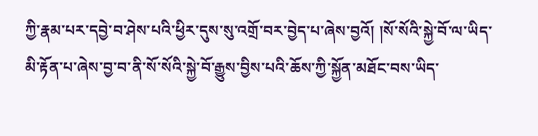ཀྱི་རྣམ་པར་དབྱེ་བ་ཤེས་པའི་ཕྱིར་དུས་སུ་འགྲོ་བར་བྱེད་པ་ཞེས་བྱའོ། །སོ་སོའི་སྐྱེ་བོ་ལ་ཡིད་མི་རྟོན་པ་ཞེས་བྱ་བ་ནི་སོ་སོའི་སྐྱེ་བོ་རྒྱུས་བྱིས་པའི་ཆོས་ཀྱི་སྐྱོན་མཐོང་བས་ཡིད་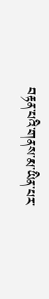བརྟན་པའི་གནས་མ་ཡིན་པར་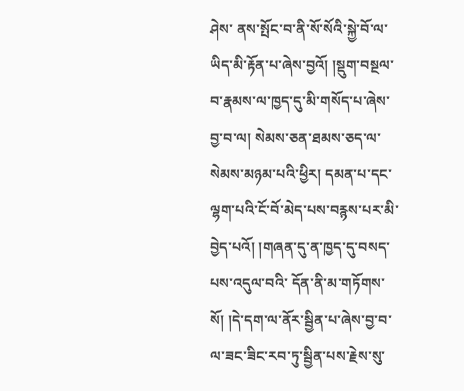ཤེས་ ནས་སྤོང་བ་ནི་སོ་སོའི་སྐྱེ་བོ་ལ་ཡིད་མི་རྟོན་པ་ཞེས་བྱའོ། །སྡུག་བསྔལ་བ་རྣམས་ལ་ཁྱད་དུ་མི་གསོད་པ་ཞེས་བྱ་བ་ལ། སེམས་ཅན་ཐམས་ཅད་ལ་སེམས་མཉམ་པའི་ཕྱིར། དམན་པ་དང་ལྷག་པའི་ངོ་བོ་མེད་པས་བརྙས་པར་མི་བྱེད་པའོ། །གཞན་དུ་ན་ཁྱད་དུ་བསད་པས་འདུལ་བའི་ དོན་ནི་མ་གཏོགས་སོ། །དེ་དག་ལ་ནོར་སྦྱིན་པ་ཞེས་བྱ་བ་ལ་ཟང་ཟིང་རབ་ཏུ་སྦྱིན་པས་རྗེས་སུ་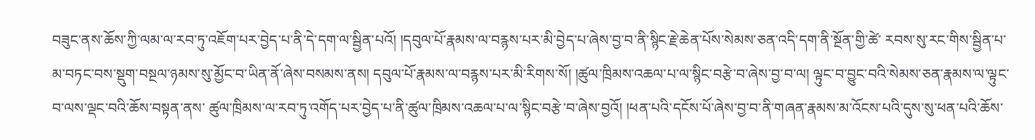བཟུང་ནས་ཆོས་ཀྱི་ལམ་ལ་རབ་ཏུ་འཇོག་པར་བྱེད་པ་ནི་དེ་དག་ལ་སྦྱིན་པའོ། །དབུལ་པོ་རྣམས་ལ་བརྙས་པར་མི་བྱེད་པ་ཞེས་བྱ་བ་ནི་སྙིང་རྗེ་ཆེན་པོས་སེམས་ཅན་འདི་དག་ནི་སྔོན་གྱི་ཚེ་ རབས་སུ་རང་གིས་སྦྱིན་པ་མ་བཏང་བས་སྡུག་བསྔལ་ཉམས་སུ་མྱོང་བ་ཡིན་ནོ་ཞེས་བསམས་ནས། དབུལ་པོ་རྣམས་ལ་བརྙས་པར་མི་རིགས་སོ། །ཚུལ་ཁྲིམས་འཆལ་པ་ལ་སྙིང་བརྩེ་བ་ཞེས་བྱ་བ་ལ། ལྟུང་བ་བྱུང་བའི་སེམས་ཅན་རྣམས་ལ་ལྟུང་བ་ལས་ལྡང་བའི་ཆོས་བསྟན་ནས་ ཚུལ་ཁྲིམས་ལ་རབ་ཏུ་འགོད་པར་བྱེད་པ་ནི་ཚུལ་ཁྲིམས་འཆལ་པ་ལ་སྙིང་བརྩེ་བ་ཞེས་བྱའོ། །ཕན་པའི་དངོས་པོ་ཞེས་བྱ་བ་ནི་གཞན་རྣམས་མ་འོངས་པའི་དུས་སུ་ཕན་པའི་ཆོས་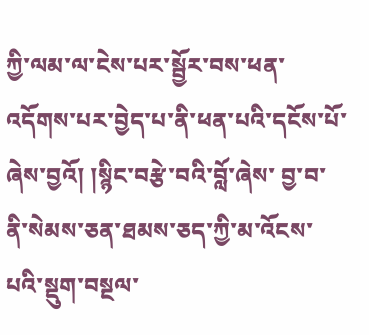ཀྱི་ལམ་ལ་ངེས་པར་སྦྱོར་བས་ཕན་འདོགས་པར་བྱེད་པ་ནི་ཕན་པའི་དངོས་པོ་ཞེས་བྱའོ། །སྙིང་བརྩེ་བའི་བློ་ཞེས་ བྱ་བ་ནི་སེམས་ཅན་ཐམས་ཅད་ཀྱི་མ་འོངས་པའི་སྡུག་བསྔལ་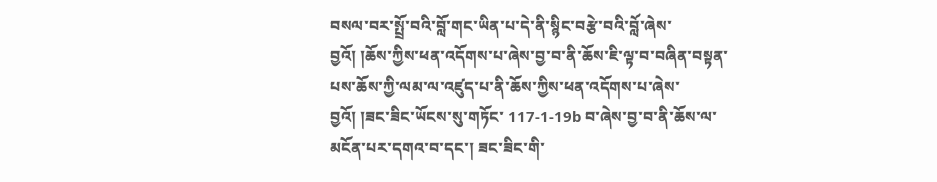བསལ་བར་སྤྲོ་བའི་བློ་གང་ཡིན་པ་དེ་ནི་སྙིང་བརྩེ་བའི་བློ་ཞེས་བྱའོ། །ཆོས་ཀྱིས་ཕན་འདོགས་པ་ཞེས་བྱ་བ་ནི་ཆོས་ཇི་ལྟ་བ་བཞིན་བསྟན་པས་ཆོས་ཀྱི་ལམ་ལ་འཛུད་པ་ནི་ཆོས་ཀྱིས་ཕན་འདོགས་པ་ཞེས་བྱའོ། །ཟང་ཟིང་ཡོངས་སུ་གཏོང་ 117-1-19b བ་ཞེས་བྱ་བ་ནི་ཆོས་ལ་མངོན་པར་དགའ་བ་དང་། ཟང་ཟིང་གི་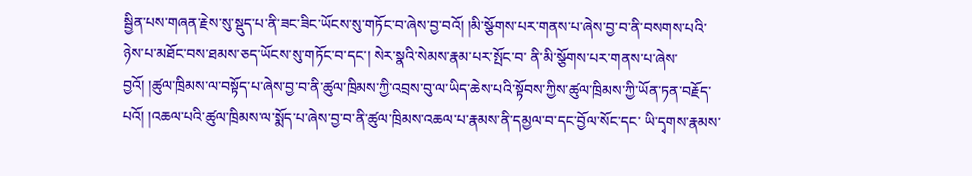སྦྱིན་པས་གཞན་རྗེས་སུ་སྡུད་པ་ནི་ཟང་ཟིང་ཡོངས་སུ་གཏོང་བ་ཞེས་བྱ་བའོ། །མི་སྩོགས་པར་གནས་པ་ཞེས་བྱ་བ་ནི་བསགས་པའི་ཉེས་པ་མཐོང་བས་ཐམས་ཅད་ཡོངས་སུ་གཏོང་བ་དང་། སེར་སྣའི་སེམས་རྣམ་པར་སྤོང་བ་ ནི་མི་སྩོགས་པར་གནས་པ་ཞེས་བྱའོ། །ཚུལ་ཁྲིམས་ལ་བསྟོད་པ་ཞེས་བྱ་བ་ནི་ཚུལ་ཁྲིམས་ཀྱི་འབྲས་བུ་ལ་ཡིད་ཆེས་པའི་སྟོབས་ཀྱིས་ཚུལ་ཁྲིམས་ཀྱི་ཡོན་ཏན་བརྗོད་པའོ། །འཆལ་པའི་ཚུལ་ཁྲིམས་ལ་སྨོད་པ་ཞེས་བྱ་བ་ནི་ཚུལ་ཁྲིམས་འཆལ་པ་རྣམས་ནི་དམྱལ་བ་དང་བྱོལ་སོང་དང་ ཡི་དྭགས་རྣམས་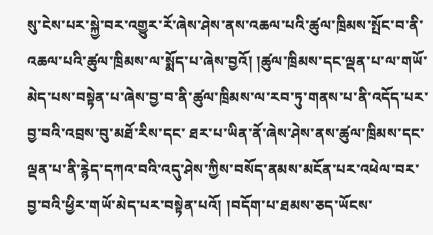སུ་ངེས་པར་སྐྱེ་བར་འགྱུར་རོ་ཞེས་ཤེས་ནས་འཆལ་པའི་ཚུལ་ཁྲིམས་སྤོང་བ་ནི་འཆལ་པའི་ཚུལ་ཁྲིམས་ལ་སྨོད་པ་ཞེས་བྱའོ། །ཚུལ་ཁྲིམས་དང་ལྡན་པ་ལ་གཡོ་མེད་པས་བསྟེན་པ་ཞེས་བྱ་བ་ནི་ཚུལ་ཁྲིམས་ལ་རབ་ཏུ་གནས་པ་ནི་འདོད་པར་བྱ་བའི་འབྲས་བུ་མཐོ་རིས་དང་ ཐར་པ་ཡིན་ནོ་ཞེས་ཤེས་ནས་ཚུལ་ཁྲིམས་དང་ལྡན་པ་ནི་རྙེད་དཀའ་བའི་འདུ་ཤེས་ཀྱིས་བསོད་ནམས་མངོན་པར་འཕེལ་བར་བྱ་བའི་ཕྱིར་གཡོ་མེད་པར་བསྟེན་པའོ། །བདོག་པ་ཐམས་ཅད་ཡོངས་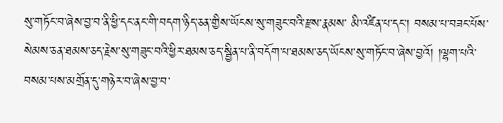སུ་གཏོང་བ་ཞེས་བྱ་བ་ནི་ཕྱི་དང་ནང་གི་བདག་ཉིད་ཅན་གྱིས་ཡོངས་སུ་གཟུང་བའི་རྫས་རྣམས་ མི་འཛིན་པ་དང་། བསམ་པ་བཟང་པོས་སེམས་ཅན་ཐམས་ཅད་རྗེས་སུ་གཟུང་བའི་ཕྱིར་ཐམས་ཅད་སྦྱིན་པ་ནི་བདོག་པ་ཐམས་ཅད་ཡོངས་སུ་གཏོང་བ་ཞེས་བྱའོ། །ལྷག་པའི་བསམ་པས་མགྲོན་དུ་གཉེར་བ་ཞེས་བྱ་བ་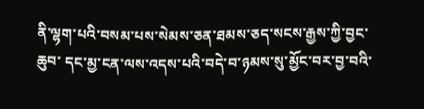ནི་ལྷག་པའི་བསམ་པས་སེམས་ཅན་ཐམས་ཅད་སངས་རྒྱས་ཀྱི་བྱང་ཆུབ་ དང་མྱ་ངན་ལས་འདས་པའི་བདེ་བ་ཉམས་སུ་མྱོང་བར་བྱ་བའི་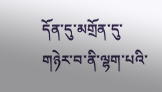དོན་དུ་མགྲོན་དུ་གཉེར་བ་ནི་ལྷག་པའི་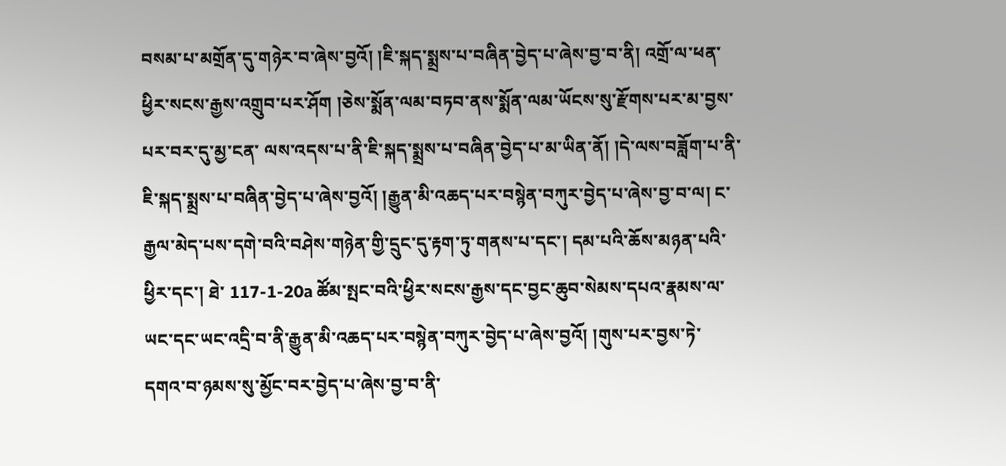བསམ་པ་མགྲོན་དུ་གཉེར་བ་ཞེས་བྱའོ། །ཇི་སྐད་སྨྲས་པ་བཞིན་བྱེད་པ་ཞེས་བྱ་བ་ནི། འགྲོ་ལ་ཕན་ཕྱིར་སངས་རྒྱས་འགྲུབ་པར་ཤོག །ཅེས་སྨོན་ལམ་བཏབ་ནས་སྨོན་ལམ་ཡོངས་སུ་རྫོགས་པར་མ་བྱས་པར་བར་དུ་མྱ་ངན་ ལས་འདས་པ་ནི་ཇི་སྐད་སྨྲས་པ་བཞིན་བྱེད་པ་མ་ཡིན་ནོ། །དེ་ལས་བཟློག་པ་ནི་ཇི་སྐད་སྨྲས་པ་བཞིན་བྱེད་པ་ཞེས་བྱའོ། །རྒྱུན་མི་འཆད་པར་བསྙེན་བཀུར་བྱེད་པ་ཞེས་བྱ་བ་ལ། ང་རྒྱལ་མེད་པས་དགེ་བའི་བཤེས་གཉེན་གྱི་དྲུང་དུ་རྟག་ཏུ་གནས་པ་དང་། དམ་པའི་ཆོས་མཉན་པའི་ཕྱིར་དང་། ཐེ་ 117-1-20a ཚོམ་སྤང་བའི་ཕྱིར་སངས་རྒྱས་དང་བྱང་ཆུབ་སེམས་དཔའ་རྣམས་ལ་ཡང་དང་ཡང་འདྲི་བ་ནི་རྒྱུན་མི་འཆད་པར་བསྙེན་བཀུར་བྱེད་པ་ཞེས་བྱའོ། །གུས་པར་བྱས་ཏེ་དགའ་བ་ཉམས་སུ་མྱོང་བར་བྱེད་པ་ཞེས་བྱ་བ་ནི་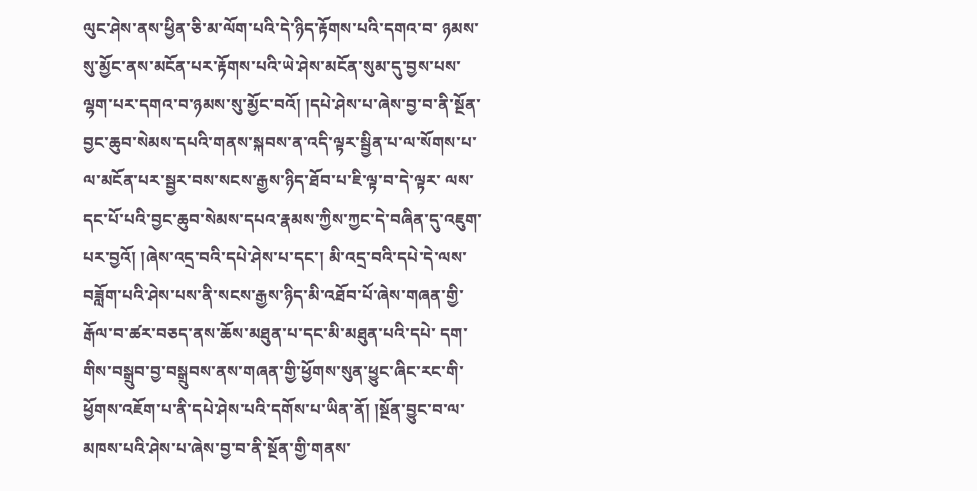ལུང་ཤེས་ནས་ཕྱིན་ཅི་མ་ལོག་པའི་དེ་ཉིད་རྟོགས་པའི་དགའ་བ་ ཉམས་སུ་མྱོང་ནས་མངོན་པར་རྟོགས་པའི་ཡེ་ཤེས་མངོན་སུམ་དུ་བྱས་པས་ལྷག་པར་དགའ་བ་ཉམས་སུ་མྱོང་བའོ། །དཔེ་ཤེས་པ་ཞེས་བྱ་བ་ནི་སྔོན་བྱང་ཆུབ་སེམས་དཔའི་གནས་སྐབས་ན་འདི་ལྟར་སྦྱིན་པ་ལ་སོགས་པ་ལ་མངོན་པར་སྦྱར་བས་སངས་རྒྱས་ཉིད་ཐོབ་པ་ཇི་ལྟ་བ་དེ་ལྟར་ ལས་དང་པོ་པའི་བྱང་ཆུབ་སེམས་དཔའ་རྣམས་ཀྱིས་ཀྱང་དེ་བཞིན་དུ་འཇུག་པར་བྱའོ། །ཞེས་འདྲ་བའི་དཔེ་ཤེས་པ་དང་། མི་འདྲ་བའི་དཔེ་དེ་ལས་བཟློག་པའི་ཤེས་པས་ནི་སངས་རྒྱས་ཉིད་མི་འཐོབ་པོ་ཞེས་གཞན་གྱི་རྒོལ་བ་ཚར་བཅད་ནས་ཆོས་མཐུན་པ་དང་མི་མཐུན་པའི་དཔེ་ དག་གིས་བསྒྲུབ་བྱ་བསྒྲུབས་ནས་གཞན་གྱི་ཕྱོགས་སུན་ཕྱུང་ཞིང་རང་གི་ཕྱོགས་འཇོག་པ་ནི་དཔེ་ཤེས་པའི་དགོས་པ་ཡིན་ནོ། །སྔོན་བྱུང་བ་ལ་མཁས་པའི་ཤེས་པ་ཞེས་བྱ་བ་ནི་སྔོན་གྱི་གནས་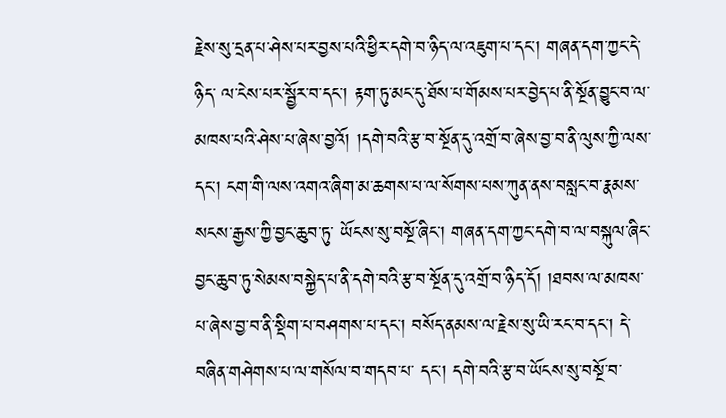རྗེས་སུ་དྲན་པ་ཤེས་པར་བྱས་པའི་ཕྱིར་དགེ་བ་ཉིད་ལ་འཇུག་པ་དང་། གཞན་དག་ཀྱང་དེ་ཉིད་ ལ་ངེས་པར་སྦྱོར་བ་དང་། རྟག་ཏུ་མང་དུ་ཐོས་པ་གོམས་པར་བྱེད་པ་ནི་སྔོན་བྱུང་བ་ལ་མཁས་པའི་ཤེས་པ་ཞེས་བྱའོ། །དགེ་བའི་རྩ་བ་སྔོན་དུ་འགྲོ་བ་ཞེས་བྱ་བ་ནི་ལུས་ཀྱི་ལས་དང་། ངག་གི་ལས་འགའ་ཞིག་མ་ཆགས་པ་ལ་སོགས་པས་ཀུན་ནས་བསླང་བ་རྣམས་སངས་རྒྱས་ཀྱི་བྱང་ཆུབ་ཏུ་ ཡོངས་སུ་བསྔོ་ཞིང་། གཞན་དག་ཀྱང་དགེ་བ་ལ་བསྐུལ་ཞིང་བྱང་ཆུབ་ཏུ་སེམས་བསྐྱེད་པ་ནི་དགེ་བའི་རྩ་བ་སྔོན་དུ་འགྲོ་བ་ཉིད་དོ། །ཐབས་ལ་མཁས་པ་ཞེས་བྱ་བ་ནི་སྡིག་པ་བཤགས་པ་དང་། བསོད་ནམས་ལ་རྗེས་སུ་ཡི་རང་བ་དང་། དེ་བཞིན་གཤེགས་པ་ལ་གསོལ་བ་གདབ་པ་ དང་། དགེ་བའི་རྩ་བ་ཡོངས་སུ་བསྔོ་བ་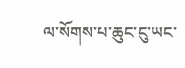ལ་སོགས་པ་ཆུང་ངུ་ཡང་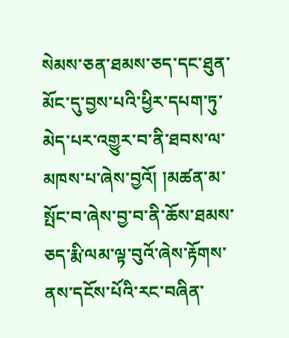སེམས་ཅན་ཐམས་ཅད་དང་ཐུན་མོང་དུ་བྱས་པའི་ཕྱིར་དཔག་ཏུ་མེད་པར་འགྱུར་བ་ནི་ཐབས་ལ་མཁས་པ་ཞེས་བྱའོ། །མཚན་མ་སྤོང་བ་ཞེས་བྱ་བ་ནི་ཆོས་ཐམས་ཅད་རྨི་ལམ་ལྟ་བུའོ་ཞེས་རྟོགས་ནས་དངོས་པོའི་རང་བཞིན་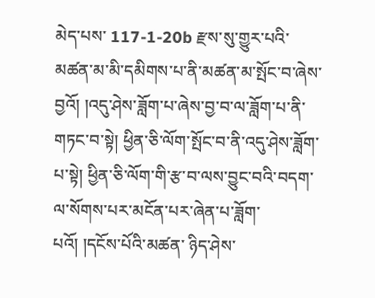མེད་པས་ 117-1-20b རྫས་སུ་གྱུར་པའི་མཚན་མ་མི་དམིགས་པ་ནི་མཚན་མ་སྤོང་བ་ཞེས་བྱའོ། །འདུ་ཤེས་ཟློག་པ་ཞེས་བྱ་བ་ལ་ཟློག་པ་ནི་གཏང་བ་སྟེ། ཕྱིན་ཅི་ལོག་སྤོང་བ་ནི་འདུ་ཤེས་ཟློག་པ་སྟེ། ཕྱིན་ཅི་ལོག་གི་རྩ་བ་ལས་བྱུང་བའི་བདག་ལ་སོགས་པར་མངོན་པར་ཞེན་པ་ཟློག་པའོ། །དངོས་པོའི་མཚན་ ཉིད་ཤེས་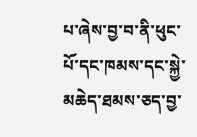པ་ཞེས་བྱ་བ་ནི་ཕུང་པོ་དང་ཁམས་དང་སྐྱེ་མཆེད་ཐམས་ཅད་བྱ་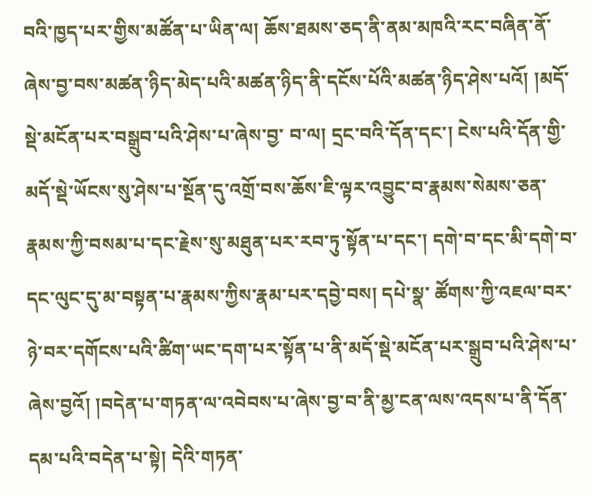བའི་ཁྱད་པར་གྱིས་མཚོན་པ་ཡིན་ལ། ཆོས་ཐམས་ཅད་ནི་ནམ་མཁའི་རང་བཞིན་ནོ་ཞེས་བྱ་བས་མཚན་ཉིད་མེད་པའི་མཚན་ཉིད་ནི་དངོས་པོའི་མཚན་ཉིད་ཤེས་པའོ། །མདོ་སྡེ་མངོན་པར་བསྒྲུབ་པའི་ཤེས་པ་ཞེས་བྱ་ བ་ལ། དྲང་བའི་དོན་དང་། ངེས་པའི་དོན་གྱི་མདོ་སྡེ་ཡོངས་སུ་ཤེས་པ་སྔོན་དུ་འགྲོ་བས་ཆོས་ཇི་ལྟར་འབྱུང་བ་རྣམས་སེམས་ཅན་རྣམས་ཀྱི་བསམ་པ་དང་རྗེས་སུ་མཐུན་པར་རབ་ཏུ་སྟོན་པ་དང་། དགེ་བ་དང་མི་དགེ་བ་དང་ལུང་དུ་མ་བསྟན་པ་རྣམས་ཀྱིས་རྣམ་པར་དབྱེ་བས། དཔེ་སྣ་ ཚོགས་ཀྱི་འཇལ་བར་ཉེ་བར་དགོངས་པའི་ཚིག་ཡང་དག་པར་སྟོན་པ་ནི་མདོ་སྡེ་མངོན་པར་སྒྲུབ་པའི་ཤེས་པ་ཞེས་བྱའོ། །བདེན་པ་གཏན་ལ་འབེབས་པ་ཞེས་བྱ་བ་ནི་མྱ་ངན་ལས་འདས་པ་ནི་དོན་དམ་པའི་བདེན་པ་སྟེ། དེའི་གཏན་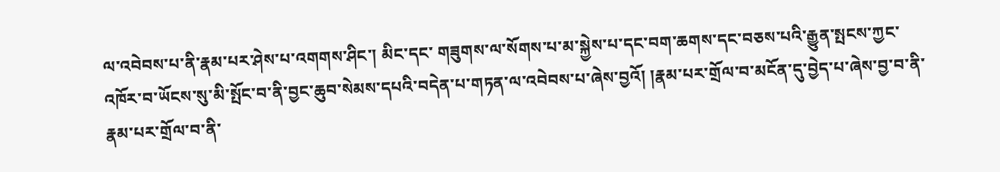ལ་འབེབས་པ་ནི་རྣམ་པར་ཤེས་པ་འགགས་ཤིང་། མིང་དང་ གཟུགས་ལ་སོགས་པ་མ་སྐྱེས་པ་དང་བག་ཆགས་དང་བཅས་པའི་རྒྱུན་སྤངས་ཀྱང་འཁོར་བ་ཡོངས་སུ་མི་སྤོང་བ་ནི་བྱང་ཆུབ་སེམས་དཔའི་བདེན་པ་གཏན་ལ་འབེབས་པ་ཞེས་བྱའོ། །རྣམ་པར་གྲོལ་བ་མངོན་དུ་བྱེད་པ་ཞེས་བྱ་བ་ནི་རྣམ་པར་གྲོལ་བ་ནི་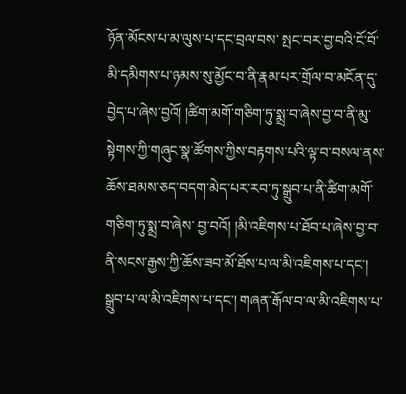ཉོན་མོངས་པ་མ་ལུས་པ་དང་བྲལ་བས་ སྤང་བར་བྱ་བའི་ངོ་བོ་མི་དམིགས་པ་ཉམས་སུ་མྱོང་བ་ནི་རྣམ་པར་གྲོལ་བ་མངོན་དུ་བྱེད་པ་ཞེས་བྱའོ། །ཚིག་མགོ་གཅིག་ཏུ་སྨྲ་བ་ཞེས་བྱ་བ་ནི་མུ་སྟེགས་ཀྱི་གཞུང་སྣ་ཚོགས་ཀྱིས་བརྟགས་པའི་ལྟ་བ་བསལ་ནས་ཆོས་ཐམས་ཅད་བདག་མེད་པར་རབ་ཏུ་སྒྲུབ་པ་ནི་ཚིག་མགོ་གཅིག་ཏུ་སྨྲ་བ་ཞེས་ བྱ་བའོ། །མི་འཇིགས་པ་ཐོབ་པ་ཞེས་བྱ་བ་ནི་སངས་རྒྱས་ཀྱི་ཆོས་ཟབ་མོ་ཐོས་པ་ལ་མི་འཇིགས་པ་དང་། སྒྲུབ་པ་ལ་མི་འཇིགས་པ་དང་། གཞན་རྒོལ་བ་ལ་མི་འཇིགས་པ་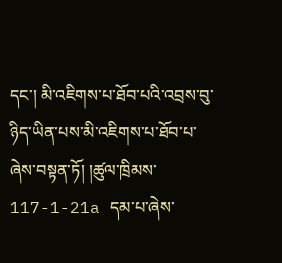དང་། མི་འཇིགས་པ་ཐོབ་པའི་འབྲས་བུ་ཉིད་ཡིན་པས་མི་འཇིགས་པ་ཐོབ་པ་ཞེས་བསྟན་ཏོ། །ཚུལ་ཁྲིམས་ 117-1-21a དམ་པ་ཞེས་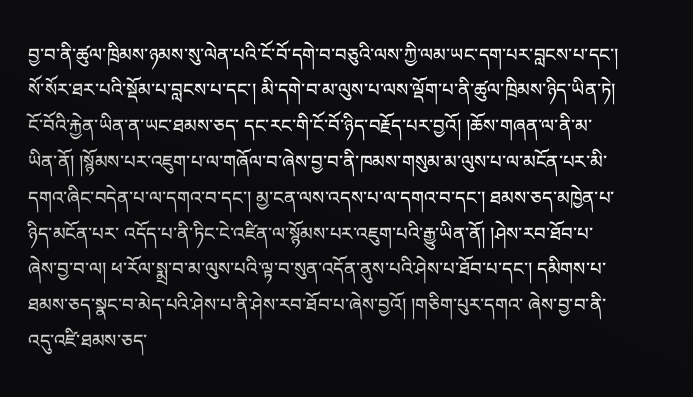བྱ་བ་ནི་ཚུལ་ཁྲིམས་ཉམས་སུ་ལེན་པའི་ངོ་བོ་དགེ་བ་བཅུའི་ལས་ཀྱི་ལམ་ཡང་དག་པར་བླངས་པ་དང་། སོ་སོར་ཐར་པའི་སྡོམ་པ་བླངས་པ་དང་། མི་དགེ་བ་མ་ལུས་པ་ལས་ལྡོག་པ་ནི་ཚུལ་ཁྲིམས་ཉིད་ཡིན་ཏེ། ངོ་བོའི་རྐྱེན་ཡིན་ན་ཡང་ཐམས་ཅད་ དང་རང་གི་ངོ་བོ་ཉིད་བརྗོད་པར་བྱའོ། །ཆོས་གཞན་ལ་ནི་མ་ཡིན་ནོ། །སྙོམས་པར་འཇུག་པ་ལ་གཞོལ་བ་ཞེས་བྱ་བ་ནི་ཁམས་གསུམ་མ་ལུས་པ་ལ་མངོན་པར་མི་དགའ་ཞིང་བདེན་པ་ལ་དགའ་བ་དང་། མྱ་ངན་ལས་འདས་པ་ལ་དགའ་བ་དང་། ཐམས་ཅད་མཁྱེན་པ་ཉིད་མངོན་པར་ འདོད་པ་ནི་ཏིང་ངེ་འཛིན་ལ་སྙོམས་པར་འཇུག་པའི་རྒྱུ་ཡིན་ནོ། །ཤེས་རབ་ཐོབ་པ་ཞེས་བྱ་བ་ལ། ཕ་རོལ་སྨྲ་བ་མ་ལུས་པའི་ལྟ་བ་སུན་འདོན་ནུས་པའི་ཤེས་པ་ཐོབ་པ་དང་། དམིགས་པ་ཐམས་ཅད་སྣང་བ་མེད་པའི་ཤེས་པ་ནི་ཤེས་རབ་ཐོབ་པ་ཞེས་བྱའོ། །གཅིག་པུར་དགའ་ ཞེས་བྱ་བ་ནི་འདུ་འཛི་ཐམས་ཅད་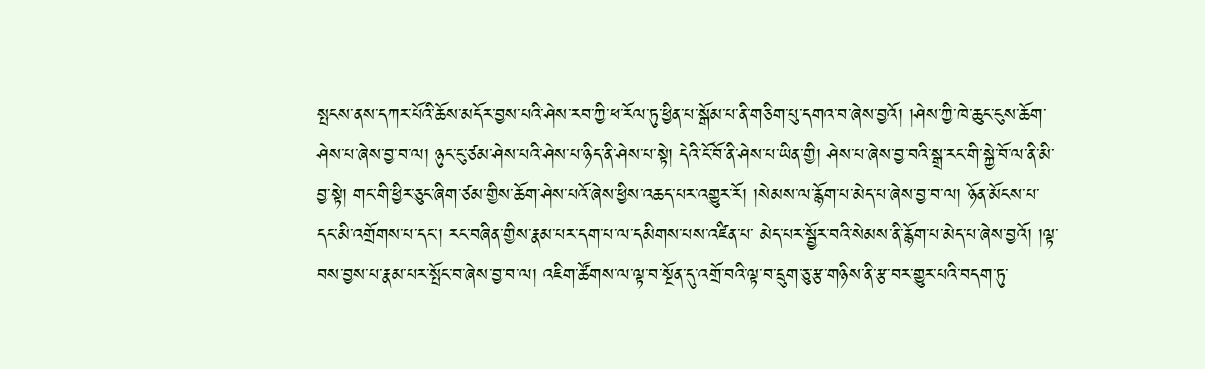སྤངས་ནས་དཀར་པོའི་ཆོས་མདོར་བྱས་པའི་ཤེས་རབ་ཀྱི་ཕ་རོལ་ཏུ་ཕྱིན་པ་སྒོམ་པ་ནི་གཅིག་པུ་དགའ་བ་ཞེས་བྱའོ། །ཤེས་ཀྱི་ཁེ་ཆུང་ངུས་ཆོག་ཤེས་པ་ཞེས་བྱ་བ་ལ། ཉུང་ངུ་ཙམ་ཤེས་པའི་ཤེས་པ་ཉིད་ནི་ཤེས་པ་སྟེ། དེའི་ངོ་བོ་ནི་ཤེས་པ་ཡིན་གྱི། ཤེས་པ་ཞེས་བྱ་བའི་སྒྲ་རང་གི་སྐྱེ་བོ་ལ་ནི་མི་བྱ་སྟེ། གང་གི་ཕྱིར་ཅུང་ཞིག་ཙམ་གྱིས་ཆོག་ཤེས་པའོ་ཞེས་ཕྱིས་འཆད་པར་འགྱུར་རོ། །སེམས་ལ་རྙོག་པ་མེད་པ་ཞེས་བྱ་བ་ལ། ཉོན་མོངས་པ་དང་མི་འགྲོགས་པ་དང་། རང་བཞིན་གྱིས་རྣམ་པར་དག་པ་ལ་དམིགས་པས་འཛིན་པ་ མེད་པར་སྦྱོར་བའི་སེམས་ནི་རྙོག་པ་མེད་པ་ཞེས་བྱའོ། །ལྟ་བས་བྱས་པ་རྣམ་པར་སྤོང་བ་ཞེས་བྱ་བ་ལ། འཇིག་ཚོགས་ལ་ལྟ་བ་སྔོན་དུ་འགྲོ་བའི་ལྟ་བ་དྲུག་ཅུ་རྩ་གཉིས་ནི་རྩ་བར་གྱུར་པའི་བདག་ཏུ་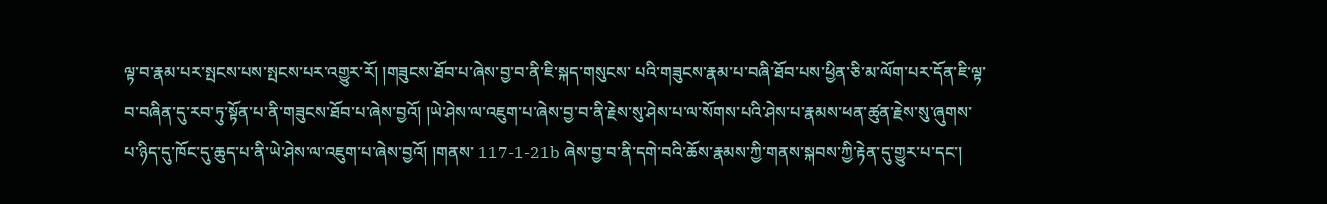ལྟ་བ་རྣམ་པར་སྤངས་པས་སྤངས་པར་འགྱུར་རོ། །གཟུངས་ཐོབ་པ་ཞེས་བྱ་བ་ནི་ཇི་སྐད་གསུངས་ པའི་གཟུངས་རྣམ་པ་བཞི་ཐོབ་པས་ཕྱིན་ཅི་མ་ལོག་པར་དོན་ཇི་ལྟ་བ་བཞིན་དུ་རབ་ཏུ་སྟོན་པ་ནི་གཟུངས་ཐོབ་པ་ཞེས་བྱའོ། །ཡེ་ཤེས་ལ་འཇུག་པ་ཞེས་བྱ་བ་ནི་རྗེས་སུ་ཤེས་པ་ལ་སོགས་པའི་ཤེས་པ་རྣམས་ཕན་ཚུན་རྗེས་སུ་ཞུགས་པ་ཉིད་དུ་ཁོང་དུ་ཆུད་པ་ནི་ཡེ་ཤེས་ལ་འཇུག་པ་ཞེས་བྱའོ། །གནས་ 117-1-21b ཞེས་བྱ་བ་ནི་དགེ་བའི་ཆོས་རྣམས་ཀྱི་གནས་སྐབས་ཀྱི་རྟེན་དུ་གྱུར་པ་དང་།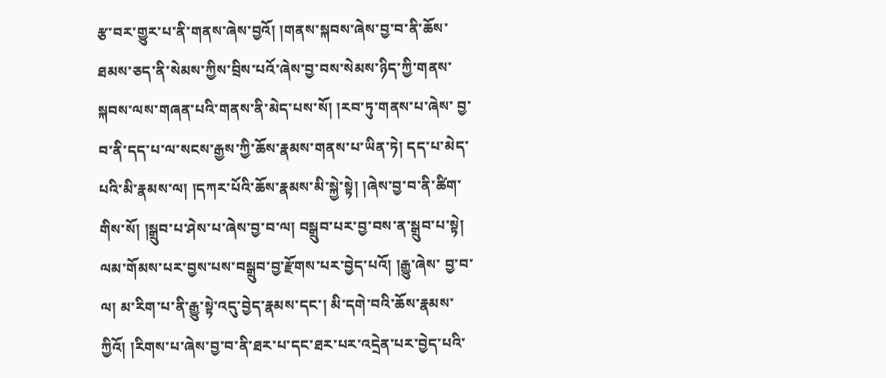རྩ་བར་གྱུར་པ་ནི་གནས་ཞེས་བྱའོ། །གནས་སྐབས་ཞེས་བྱ་བ་ནི་ཆོས་ཐམས་ཅད་ནི་སེམས་ཀྱིས་བྲིས་པའོ་ཞེས་བྱ་བས་སེམས་ཉིད་ཀྱི་གནས་སྐབས་ལས་གཞན་པའི་གནས་ནི་མེད་པས་སོ། །རབ་ཏུ་གནས་པ་ཞེས་ བྱ་བ་ནི་དད་པ་ལ་སངས་རྒྱས་ཀྱི་ཆོས་རྣམས་གནས་པ་ཡིན་ཏེ། དད་པ་མེད་པའི་མི་རྣམས་ལ། །དཀར་པོའི་ཆོས་རྣམས་མི་སྐྱེ་སྟེ། །ཞེས་བྱ་བ་ནི་ཚིག་གིས་སོ། །སྒྲུབ་པ་ཤེས་པ་ཞེས་བྱ་བ་ལ། བསྒྲུབ་པར་བྱ་བས་ན་སྒྲུབ་པ་སྟེ། ལམ་གོམས་པར་བྱས་པས་བསྒྲུབ་བྱ་རྫོགས་པར་བྱེད་པའོ། །རྒྱུ་ཞེས་ བྱ་བ་ལ། མ་རིག་པ་ནི་རྒྱུ་སྟེ་འདུ་བྱེད་རྣམས་དང་། མི་དགེ་བའི་ཆོས་རྣམས་ཀྱིའོ། །རིགས་པ་ཞེས་བྱ་བ་ནི་ཐར་པ་དང་ཐར་པར་འདྲེན་པར་བྱེད་པའི་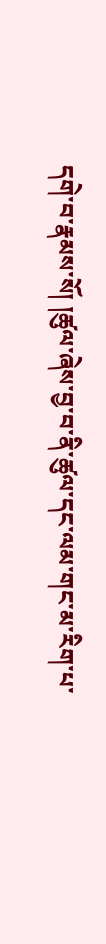དགེ་བ་རྣམས་སོ། །ཚུལ་ཞེས་བྱ་བ་ནི་ཚུལ་དང་ལམ་གང་མ་རིག་པ་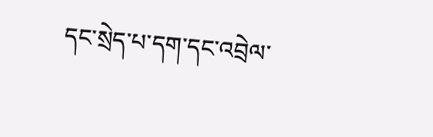དང་སྲེད་པ་དག་དང་འབྲེལ་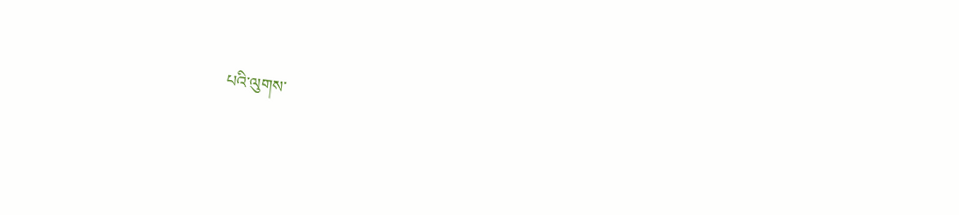པའི་ལུགས་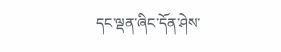དང་ལྡན་ཞིང་དོན་ཤེས་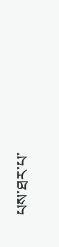པས་ཐར་པ་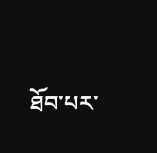ཐོབ་པར་